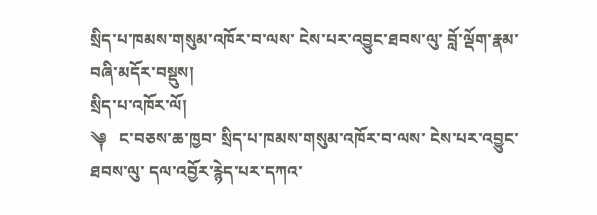སྲིད་པ་ཁམས་གསུམ་འཁོར་བ་ལས་ ངེས་པར་འབྱུང་ཐབས་ལུ་ བློ་ལྡོག་རྣམ་བཞི་མདོར་བསྡུས།
སྲིད་པ་འཁོར་ལོ།
༆   ང་བཅས་ཆ་ཁྱབ་ སྲིད་པ་ཁམས་གསུམ་འཁོར་བ་ལས་ ངེས་པར་འབྱུང་ཐབས་ལུ་ དལ་འབྱོར་རྙེད་པར་དཀའ་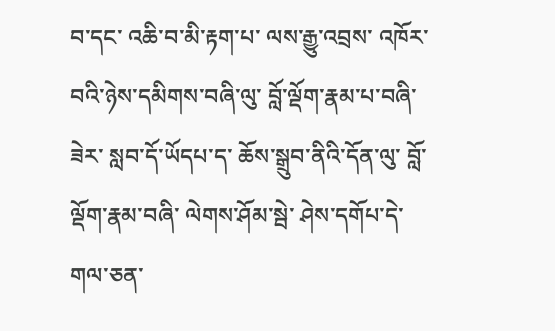བ་དང་ འཆི་བ་མི་རྟག་པ་ ལས་རྒྱུ་འབྲས་ འཁོར་བའི་ཉེས་དམིགས་བཞི་ལུ་ བློ་ལྡོག་རྣམ་པ་བཞི་ཟེར་ སླབ་དོ་ཡོདཔ་ད་ ཆོས་སྒྲུབ་ནིའི་དོན་ལུ་ བློ་ལྡོག་རྣམ་བཞི་ ལེགས་ཤོམ་སྦེ་ ཤེས་དགོཔ་དེ་ གལ་ཅན་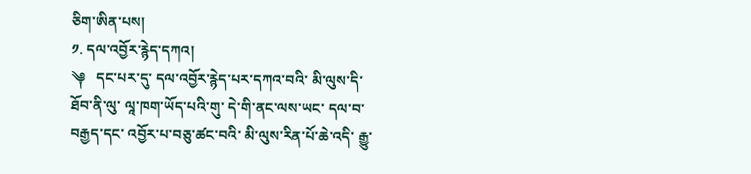ཅིག་ཨིན་པས།
༡. དལ་འབྱོར་རྙེད་དཀའ།
༆   དང་པར་དུ་ དལ་འབྱོར་རྙེད་པར་དཀའ་བའི་ མི་ལུས་དི་ ཐོབ་ནི་ལུ་ ལཱ་ཁག་ཡོད་པའི་གུ་ དེ་གི་ནང་ལས་ཡང་ དལ་བ་བརྒྱད་དང་ འབྱོར་པ་བཅུ་ཚང་བའི་ མི་ལུས་རིན་པོ་ཆེ་འདི་ རྒྱུ་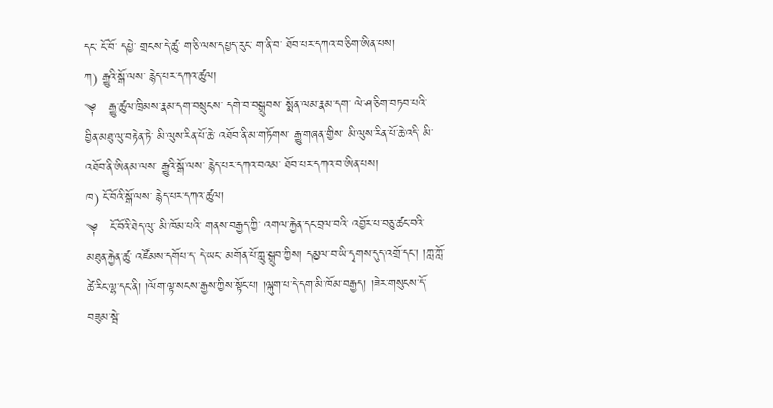དང་ ངོ་བོ་ དཔྱེ་ གྲངས་དེ་ཚུ་ ག་ཅི་ལས་དཔྱད་རུང་ ག་ནི་བ་ ཐོབ་པར་དཀའ་བ་ཅིག་ཨིན་པས།
ཀ) རྒྱུའི་སྒོ་ལས་ རྙེད་པར་དཀའ་ཚུལ།
༆   རྒྱུ་ཚུལ་ཁྲིམས་རྣམ་དག་བསྲུངས་ དགེ་བ་བསྒྲུབས་ སྨོན་ལམ་རྣམ་དག་ ལེ་ཤ་ཅིག་བཏབ་པའི་ བྱིན་མཐུ་ལུ་བརྟེན་ཏེ་ མི་ལུས་རིན་པོ་ཆེ་ འཐོབ་ནི་མ་གཏོགས་ རྒྱུ་གཞན་གྱིས་ མི་ལུས་རིན་པོ་ཆེ་འདི་ མི་འཐོབ་ནི་ཨིནམ་ལས་ རྒྱུའི་སྒོ་ལས་ རྙེད་པར་དཀའ་བའམ་ ཐོབ་པར་དཀའ་བ་ཨིན་པས།
ཁ) ངོ་བོའི་སྒོ་ལས་ རྙེད་པར་དཀའ་ཚུལ།
༆   ངོ་བོའི་ཐེད་ལུ་ མི་ཁོམ་པའི་ གནས་བརྒྱད་ཀྱི་ འགལ་རྐྱེན་དང་བྲལ་བའི་ འབྱོར་པ་བཅུ་ཚང་བའི་ མཐུན་རྐྱེན་ཚུ་ འཛོམས་དགོཔ་ད་ དེ་ཡང་ མགོན་པོ་ཀླུ་སྒྲུབ་ཀྱིས། དམྱལ་བ་ཡི་དྭགས་དུད་འགྲོ་དང་། །ཀླ་ཀློ་ཚེ་རིང་ལྷ་དང་ནི། །ལོག་ལྟ་སངས་རྒྱས་ཀྱིས་སྟོང་པ། །ལྐུག་པ་དེ་དག་མི་ཁོམ་བརྒྱད། །ཟེར་གསུངས་དོ་བཟུམ་སྦེ་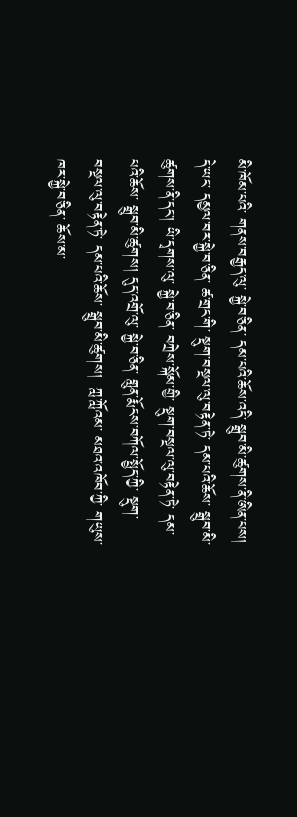མི་ཁོམ་པའི་ གནས་བརྒྱད་ལུ་ སྐྱེ་བ་ཅིན་ དམ་པའི་ཆོས་འདི་ སྒྲུབ་མི་ཚུགས་ནི་ཨིན་པས།
དེ་ཡང་ དམྱལ་བར་སྐྱེ་བ་ཅིན་ ཚ་གྲང་གི་ སྡུག་བསྔལ་ལུ་བརྟེན་ཏེ་ དམ་པའི་ཆོས་ སྒྲུབ་མི་ཚུགས་ནི་དང་། ཡི་དྭགས་ལུ་ སྐྱེ་བ་ཅིན་ བཀྲེས་སྐོམ་གྱི་ སྡུག་བསྔལ་ལུ་བརྟེན་ཏེ་ དམ་པའི་ཆོས་ སྒྲུབ་མི་ཚུགས། དུད་འགྲོ་ལུ་ སྐྱེ་བ་ཅིན་ གླུན་རྨོངས་བཀོལ་སྤྱོད་ཀྱི་ སྡུག་བསྔལ་ལུ་བརྟེན་ཏེ་ དམ་པའི་ཆོས་ སྒྲུབ་མི་ཚུགས།  ཀླ་ཀློའམ་ མཐའ་འཁོབ་ཀྱི་ གཡུས་ཁར་སྐྱེ་བ་ཅིན་ ཆོས་མ་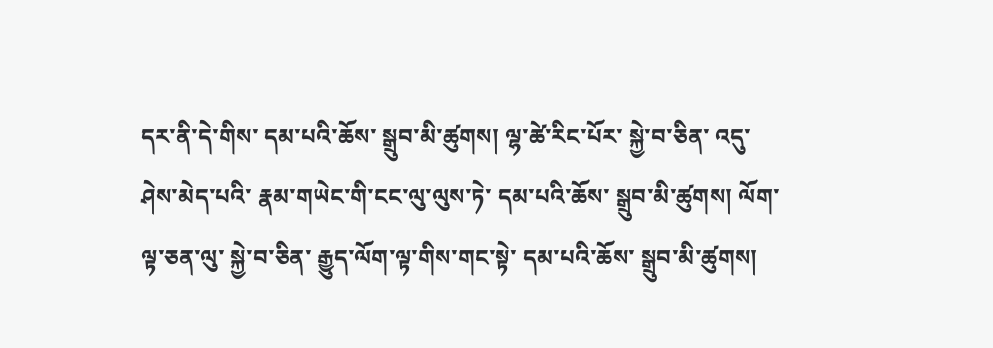དར་ནི་དེ་གིས་ དམ་པའི་ཆོས་ སྒྲུབ་མི་ཚུགས། ལྷ་ཚེ་རིང་པོར་ སྐྱེ་བ་ཅིན་ འདུ་ཤེས་མེད་པའི་ རྣམ་གཡེང་གི་ངང་ལུ་ལུས་ཏེ་ དམ་པའི་ཆོས་ སྒྲུབ་མི་ཚུགས། ལོག་ལྟ་ཅན་ལུ་ སྐྱེ་བ་ཅིན་ རྒྱུད་ལོག་ལྟ་གིས་གང་སྟེ་ དམ་པའི་ཆོས་ སྒྲུབ་མི་ཚུགས།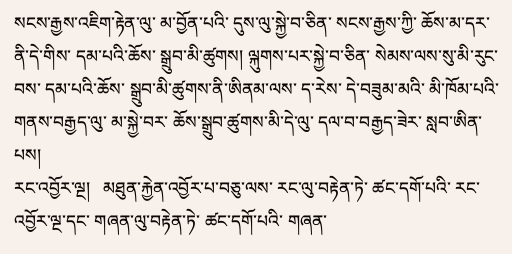སངས་རྒྱས་འཇིག་རྟེན་ལུ་ མ་བྱོན་པའི་ དུས་ལུ་སྐྱེ་བ་ཅིན་ སངས་རྒྱས་ཀྱི་ ཆོས་མ་དར་ནི་དེ་གིས་ དམ་པའི་ཆོས་ སྒྲུབ་མི་ཚུགས། ལྐུགས་པར་སྐྱེ་བ་ཅིན་ སེམས་ལས་སུ་མི་རུང་བས་ དམ་པའི་ཆོས་ སྒྲུབ་མི་ཚུགས་ནི་ཨིནམ་ལས་ ད་རེས་ དེ་བཟུམ་མའི་ མི་ཁོམ་པའི་ གནས་བརྒྱད་ལུ་ མ་སྐྱེ་བར་ ཆོས་སྒྲུབ་ཚུགས་མི་དེ་ལུ་ དལ་བ་བརྒྱད་ཟེར་ སླབ་ཨིན་པས།
རང་འབྱོར་ལྔ།   མཐུན་རྐྱེན་འབྱོར་པ་བཅུ་ལས་ རང་ལུ་བརྟེན་ཏེ་ ཚང་དགོ་པའི་ རང་འབྱོར་ལྔ་དང་ གཞན་ལུ་བརྟེན་ཏེ་ ཚང་དགོ་པའི་ གཞན་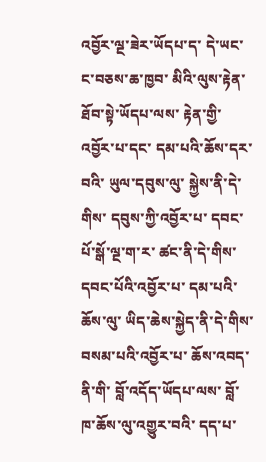འབྱོར་ལྔ་ཟེར་ཡོདཔ་ད་ དེ་ཡང་ ང་བཅས་ཆ་ཁྱབ་ མིའི་ལུས་རྟེན་ཐོབ་སྟེ་ཡོདཔ་ལས་ རྟེན་གྱི་འབྱོར་པ་དང་ དམ་པའི་ཆོས་དར་བའི་ ཡུལ་དབུས་ལུ་ སྐྱེས་ནི་དེ་གིས་ དབུས་ཀྱི་འབྱོར་པ་ དབང་པོ་སྒོ་ལྔ་ག་ར་ ཚང་ནི་དེ་གིས་ དབང་པོའི་འབྱོར་པ་ དམ་པའི་ཆོས་ལུ་ ཡིད་ཆེས་སྐྱེད་ནི་དེ་གིས་ བསམ་པའི་འབྱོར་པ་ ཆོས་འབད་ནི་གི་ བློ་འདོད་ཡོདཔ་ལས་ བློ་ཁ་ཆོས་ལུ་འགྱུར་བའི་ དད་པ་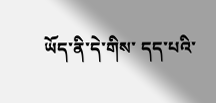ཡོད་ནི་དེ་གིས་ དད་པའི་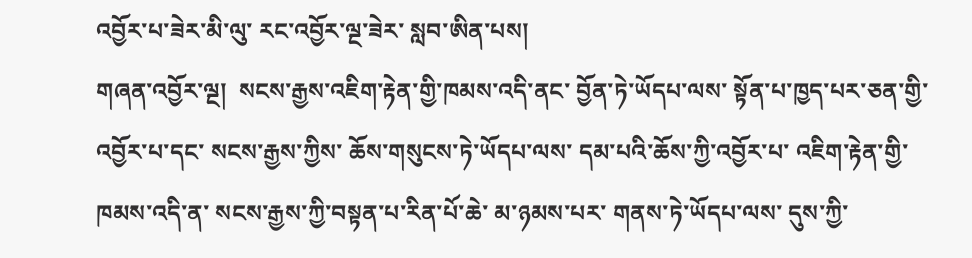འབྱོར་པ་ཟེར་མི་ལུ་ རང་འབྱོར་ལྔ་ཟེར་ སླབ་ཨིན་པས།
གཞན་འབྱོར་ལྔ།  སངས་རྒྱས་འཇིག་རྟེན་གྱི་ཁམས་འདི་ནང་ བྱོན་ཏེ་ཡོདཔ་ལས་ སྟོན་པ་ཁྱད་པར་ཅན་གྱི་འབྱོར་པ་དང་ སངས་རྒྱས་ཀྱིས་ ཆོས་གསུངས་ཏེ་ཡོདཔ་ལས་ དམ་པའི་ཆོས་ཀྱི་འབྱོར་པ་ འཇིག་རྟེན་གྱི་ཁམས་འདི་ན་ སངས་རྒྱས་ཀྱི་བསྟན་པ་རིན་པོ་ཆེ་ མ་ཉམས་པར་ གནས་ཏེ་ཡོདཔ་ལས་ དུས་ཀྱི་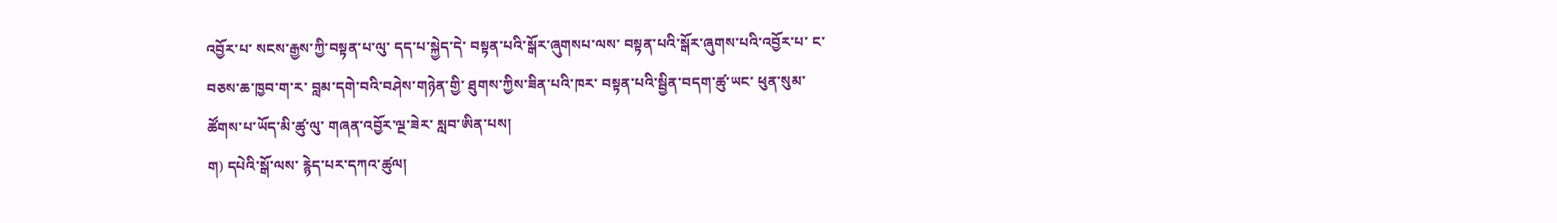འབྱོར་པ་ སངས་རྒྱས་ཀྱི་བསྟན་པ་ལུ་ དད་པ་སྐྱེད་དེ་ བསྟན་པའི་སྒོར་ཞུགསཔ་ལས་ བསྟན་པའི་སྒོར་ཞུགས་པའི་འབྱོར་པ་ ང་བཅས་ཆ་ཁྱབ་ག་ར་ བླམ་དགེ་བའི་བཤེས་གཉེན་གྱི་ ཐུགས་ཀྱིས་ཟིན་པའི་ཁར་ བསྟན་པའི་སྦྱིན་བདག་ཚུ་ཡང་ ཕུན་སུམ་ཚོགས་པ་ཡོད་མི་ཚུ་ལུ་ གཞན་འབྱོར་ལྔ་ཟེར་ སླབ་ཨིན་པས།
ག) དཔེའི་སྒོ་ལས་ རྙེད་པར་དཀའ་ཚུལ།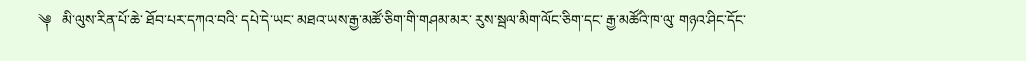༆   མི་ལུས་རིན་པོ་ཆེ་ ཐོབ་པར་དཀའ་བའི་ དཔེ་དེ་ཡང་ མཐའ་ཡས་རྒྱ་མཚོ་ཅིག་གི་གཤམ་མར་ རུས་སྦལ་མིག་ལོང་ཅིག་དང་ རྒྱ་མཚོའི་ཁ་ལུ་ གཉའ་ཤིང་དོང་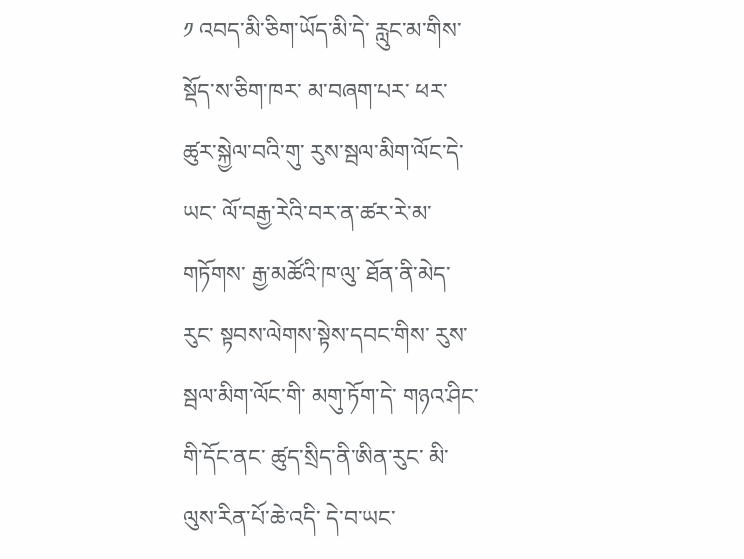༡ འབད་མི་ཅིག་ཡོད་མི་དེ་ རླུང་མ་གིས་ སྡོད་ས་ཅིག་ཁར་ མ་བཞག་པར་ ཕར་ཚུར་སྐྱེལ་བའི་གུ་ རུས་སྦལ་མིག་ལོང་དེ་ཡང་ ལོ་བརྒྱ་རེའི་བར་ན་ཚར་རེ་མ་གཏོགས་ རྒྱ་མཚོའི་ཁ་ལུ་ ཐོན་ནི་མེད་རུང་ སྟབས་ལེགས་སྟེས་དབང་གིས་ རུས་སྦལ་མིག་ལོང་གི་ མགུ་ཏོག་དེ་ གཉའ་ཤིང་གི་དོང་ནང་ ཚུད་སྲིད་ནི་ཨིན་རུང་ མི་ལུས་རིན་པོ་ཆེ་འདི་ དེ་བ་ཡང་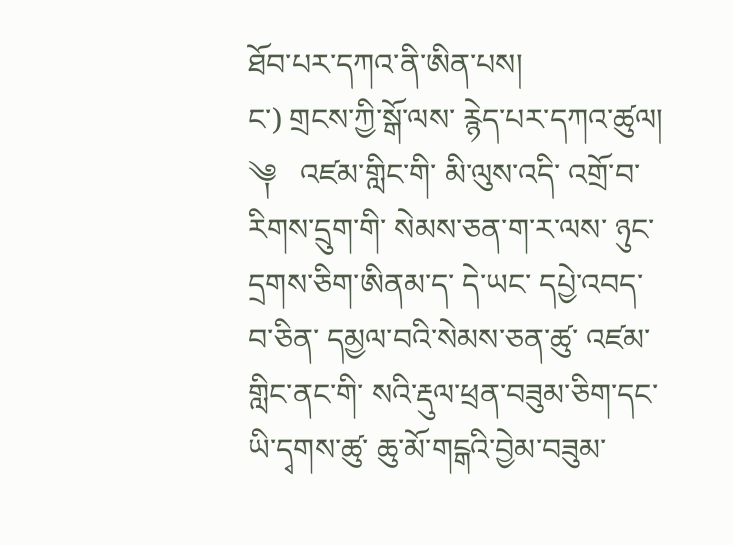ཐོབ་པར་དཀའ་ནི་ཨིན་པས།
ང་) གྲངས་ཀྱི་སྒོ་ལས་ རྙེད་པར་དཀའ་ཚུལ།
༆   འཛམ་གླིང་གི་ མི་ལུས་འདི་ འགྲོ་བ་རིགས་དྲུག་གི་ སེམས་ཅན་ག་ར་ལས་ ཉུང་དྲགས་ཅིག་ཨིནམ་ད་ དེ་ཡང་ དཔྱེ་འབད་བ་ཅིན་ དམྱལ་བའི་སེམས་ཅན་ཚུ་ འཛམ་གླིང་ནང་གི་ སའི་རྡུལ་ཕྲན་བཟུམ་ཅིག་དང་ ཡི་དྭགས་ཚུ་ ཆུ་མོ་གངྒའི་བྱེམ་བཟུམ་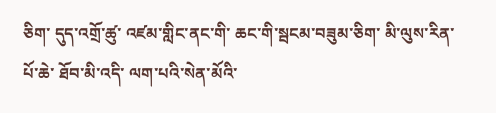ཅིག་ དུད་འགྲོ་ཚུ་ འཛམ་གླིང་ནང་གི་ ཆང་གི་སྦངམ་བཟུམ་ཅིག་ མི་ལུས་རིན་པོ་ཆེ་ ཐོབ་མི་འདི་ ལག་པའི་སེན་མོའི་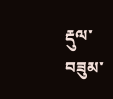རྡུལ་བཟུམ་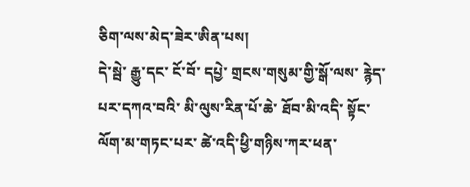ཅིག་ལས་མེད་ཟེར་ཨིན་པས།
དེ་སྦེ་ རྒྱུ་དང་ ངོ་བོ་ དཔྱེ་ གྲངས་གསུམ་གྱི་སྒོ་ལས་ རྙེད་པར་དཀའ་བའི་ མི་ལུས་རིན་པོ་ཆེ་ ཐོབ་མི་འདི་ སྟོང་ལོག་མ་གཏང་པར་ ཚེ་འདི་ཕྱི་གཉིས་ཀར་ཕན་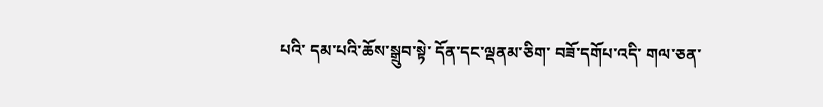པའི་ དམ་པའི་ཆོས་སྒྲུབ་སྟེ་ དོན་དང་ལྡནམ་ཅིག་ བཟོ་དགོཔ་འདི་ གལ་ཅན་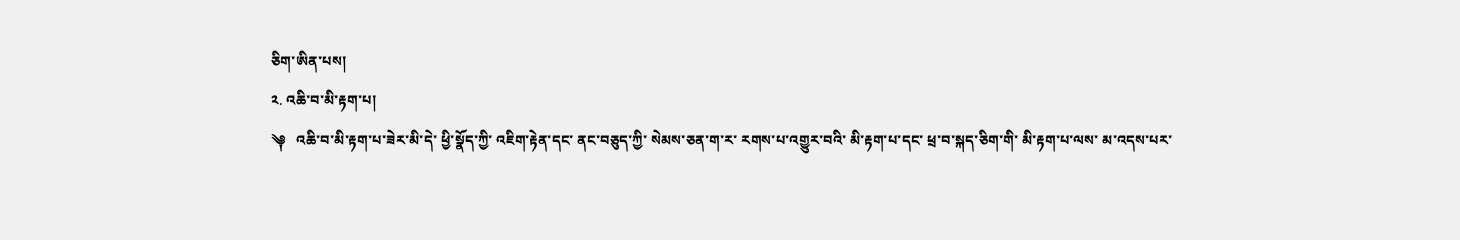ཅིག་ཨིན་པས།
༢. འཆི་བ་མི་རྟག་པ།
༆   འཆི་བ་མི་རྟག་པ་ཟེར་མི་དེ་ ཕྱི་སྣོད་ཀྱི་ འཇིག་རྟེན་དང་ ནང་བཅུད་ཀྱི་ སེམས་ཅན་ག་ར་ རགས་པ་འགྱུར་བའི་ མི་རྟག་པ་དང་ ཕྲ་བ་སྐད་ཅིག་གི་ མི་རྟག་པ་ལས་ མ་འདས་པར་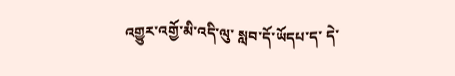འགྱུར་འགྱོ་མི་འདི་ལུ་ སླབ་དོ་ཡོདཔ་ད་ དེ་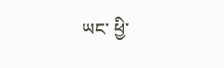ཡང་ ཕྱི་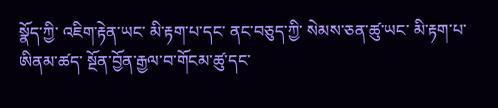སྣོད་ཀྱི་ འཇིག་རྟེན་ཡང་ མི་རྟག་པ་དང་ ནང་བཅུད་ཀྱི་ སེམས་ཅན་ཚུ་ཡང་ མི་རྟག་པ་ཨིནམ་ཚད་ སྔོན་བྱོན་རྒྱལ་བ་གོངམ་ཚུ་དང་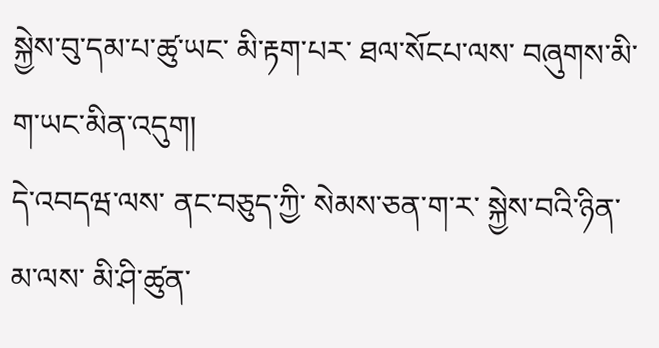སྐྱེས་བུ་དམ་པ་ཚུ་ཡང་ མི་རྟག་པར་ ཐལ་སོངཔ་ལས་ བཞུགས་མི་ག་ཡང་མིན་འདུག།
དེ་འབདཝ་ལས་ ནང་བཅུད་ཀྱི་ སེམས་ཅན་ག་ར་ སྐྱེས་བའི་ཉིན་མ་ལས་ མི་ཤི་ཚུན་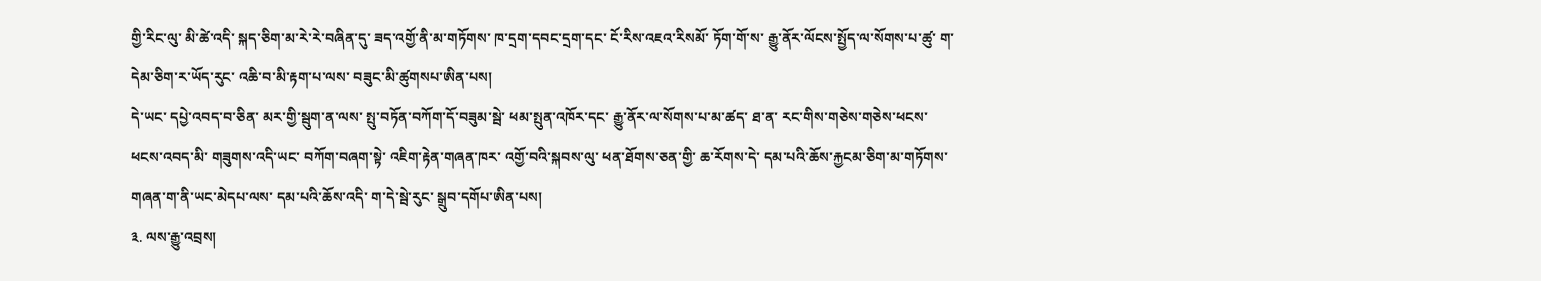གྱི་རིང་ལུ་ མི་ཚེ་འདི་ སྐད་ཅིག་མ་རེ་རེ་བཞིན་དུ་ ཟད་འགྱོ་ནི་མ་གཏོགས་ ཁ་དྲག་དབང་དྲག་དང་ ངོ་རིས་འཇའ་རིསམོ་ ཏོག་གོ་ས་ རྒྱུ་ནོར་ལོངས་སྤྱོད་ལ་སོགས་པ་ཚུ་ ག་དེམ་ཅིག་ར་ཡོད་རུང་ འཆི་བ་མི་རྟག་པ་ལས་ བཟུང་མི་ཚུགསཔ་ཨིན་པས།
དེ་ཡང་ དཔྱེ་འབད་བ་ཅིན་ མར་གྱི་སྦུག་ན་ལས་ སྤུ་བཏོན་བཀོག་དོ་བཟུམ་སྦེ་ ཕམ་སྤུན་འཁོར་དང་ རྒྱུ་ནོར་ལ་སོགས་པ་མ་ཚད་ ཐ་ན་ རང་གིས་གཅེས་གཅེས་ཕངས་ཕངས་འབད་མི་ གཟུགས་འདི་ཡང་ བཀོག་བཞག་སྟེ་ འཇིག་རྟེན་གཞན་ཁར་ འགྱོ་བའི་སྐབས་ལུ་ ཕན་ཐོགས་ཅན་གྱི་ ཆ་རོགས་དེ་ དམ་པའི་ཆོས་རྐྱངམ་ཅིག་མ་གཏོགས་ གཞན་ག་ནི་ཡང་མེདཔ་ལས་ དམ་པའི་ཆོས་འདི་ ག་དེ་སྦེ་རུང་ སྒྲུབ་དགོཔ་ཨིན་པས།
༣. ལས་རྒྱུ་འབྲས།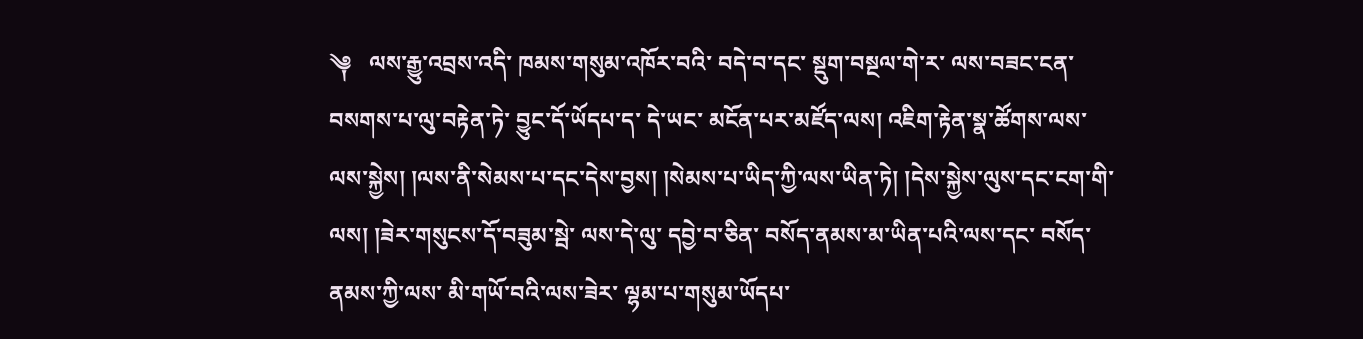༆   ལས་རྒྱུ་འབྲས་འདི་ ཁམས་གསུམ་འཁོར་བའི་ བདེ་བ་དང་ སྡུག་བསྔལ་གེ་ར་ ལས་བཟང་ངན་ བསགས་པ་ལུ་བརྟེན་ཏེ་ བྱུང་དོ་ཡོདཔ་ད་ དེ་ཡང་ མངོན་པར་མཛོད་ལས། འཇིག་རྟེན་སྣ་ཚོགས་ལས་ལས་སྐྱེས། །ལས་ནི་སེམས་པ་དང་དེས་བྱས། །སེམས་པ་ཡིད་ཀྱི་ལས་ཡིན་ཏེ། །དེས་སྐྱེས་ལུས་དང་ངག་གི་ལས། །ཟེར་གསུངས་དོ་བཟུམ་སྦེ་ ལས་དེ་ལུ་ དབྱེ་བ་ཅིན་ བསོད་ནམས་མ་ཡིན་པའི་ལས་དང་ བསོད་ནམས་ཀྱི་ལས་ མི་གཡོ་བའི་ལས་ཟེར་ ལྷམ་པ་གསུམ་ཡོདཔ་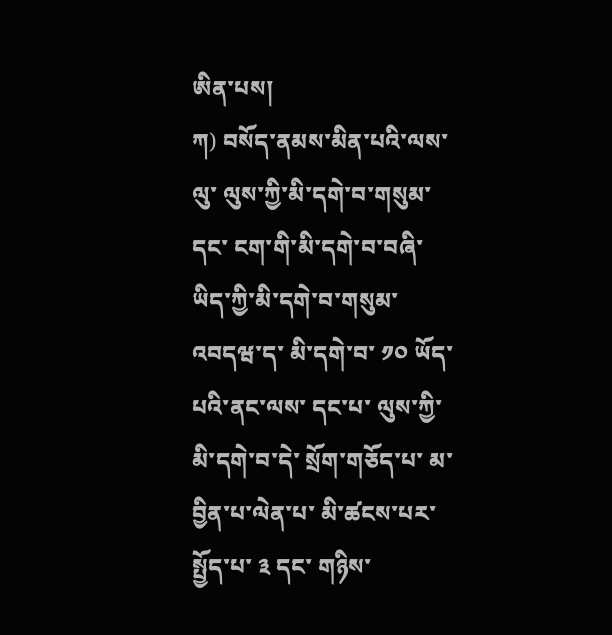ཨིན་པས།
ཀ) བསོད་ནམས་མིན་པའི་ལས་ལུ་ ལུས་ཀྱི་མི་དགེ་བ་གསུམ་དང་ ངག་གི་མི་དགེ་བ་བཞི་ ཡིད་ཀྱི་མི་དགེ་བ་གསུམ་འབདཝ་ད་ མི་དགེ་བ་ ༡༠ ཡོད་པའི་ནང་ལས་ དང་པ་ ལུས་ཀྱི་མི་དགེ་བ་དེ་ སྲོག་གཅོད་པ་ མ་བྱིན་པ་ལེན་པ་ མི་ཚངས་པར་སྤྱོད་པ་ ༣ དང་ གཉིས་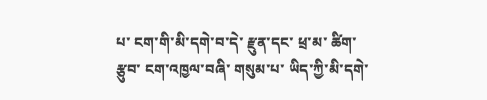པ་ ངག་གི་མི་དགེ་བ་དེ་ རྫུན་དང་ ཕྲ་མ་ ཚིག་རྩུབ་ ངག་འཁྱལ་བཞི་ གསུམ་པ་ ཡིད་ཀྱི་མི་དགེ་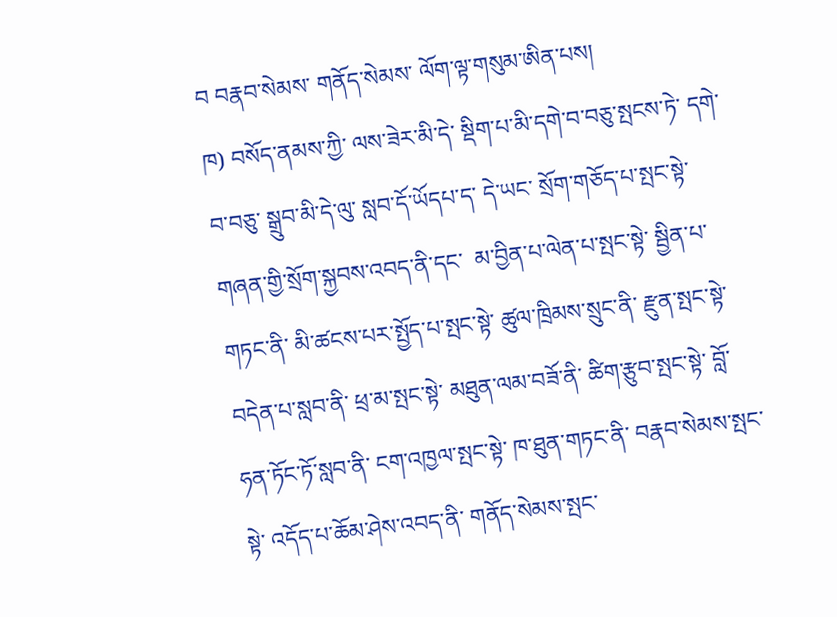བ བརྣབ་སེམས་ གནོད་སེམས་ ལོག་ལྟ་གསུམ་ཨིན་པས།
ཁ) བསོད་ནམས་ཀྱི་ ལས་ཟེར་མི་དེ་ སྡིག་པ་མི་དགེ་བ་བཅུ་སྤངས་ཏེ་ དགེ་བ་བཅུ་ སྒྲུབ་མི་དེ་ལུ་ སླབ་དོ་ཡོདཔ་ད་ དེ་ཡང་ སྲོག་གཅོད་པ་སྤང་སྟེ་ གཞན་གྱི་སྲོག་སྐྱབས་འབད་ནི་དང་  མ་བྱིན་པ་ལེན་པ་སྤང་སྟེ་ སྦྱིན་པ་གཏང་ནི་ མི་ཚངས་པར་སྤྱོད་པ་སྤང་སྟེ་ ཚུལ་ཁྲིམས་སྲུང་ནི་ རྫུན་སྤང་སྟེ་ བདེན་པ་སླབ་ནི་ ཕྲ་མ་སྤང་སྟེ་ མཐུན་ལམ་བཟོ་ནི་ ཚིག་རྩུབ་སྤང་སྟེ་ བློ་ཧན་ཏོང་ཏོ་སླབ་ནི་ ངག་འཁྱལ་སྤང་སྟེ་ ཁ་ཐུན་གཏང་ནི་ བརྣབ་སེམས་སྤང་སྟེ་ འདོད་པ་ཆོམ་ཤེས་འབད་ནི་ གནོད་སེམས་སྤང་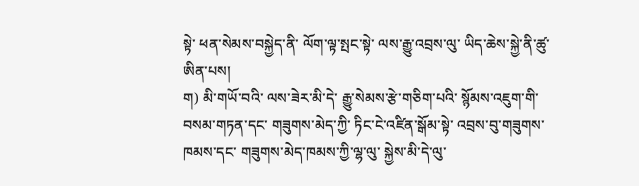སྟེ་ ཕན་སེམས་བསྐྱེད་ནི་ ལོག་ལྟ་སྤང་སྟེ་ ལས་རྒྱུ་འབྲས་ལུ་ ཡིད་ཆེས་སྐྱེ་ནི་ཚུ་ཨིན་པས།
ག) མི་གཡོ་བའི་ ལས་ཟེར་མི་དེ་ རྒྱུ་སེམས་རྩེ་གཅིག་པའི་ སྙོམས་འཇུག་གི་ བསམ་གཏན་དང་ གཟུགས་མེད་ཀྱི་ ཏིང་ངེ་འཛིན་སྒོམ་སྟེ་ འབྲས་བུ་གཟུགས་ཁམས་དང་ གཟུགས་མེད་ཁམས་ཀྱི་ལྷ་ལུ་ སྐྱེས་མི་དེ་ལུ་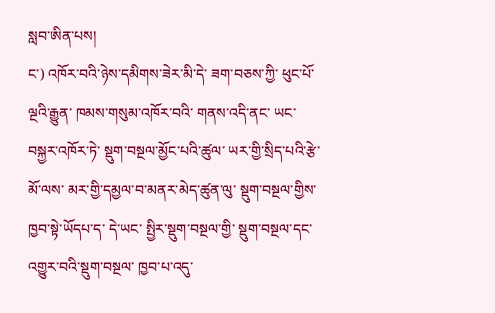སླབ་ཨིན་པས།
ང་) འཁོར་བའི་ཉེས་དམིགས་ཟེར་མི་དེ་ ཟག་བཅས་ཀྱི་ ཕུང་པོ་ལྔའི་རྒྱུན་ ཁམས་གསུམ་འཁོར་བའི་ གནས་འདི་ནང་ ཡང་བསྐྱར་འཁོར་ཏེ་ སྡུག་བསྔལ་མྱོང་པའི་ཚུལ་ ཡར་གྱི་སྲིད་པའི་རྩེ་མོ་ལས་ མར་གྱི་དམྱལ་བ་མནར་མེད་ཚུན་ལུ་ སྡུག་བསྔལ་གྱིས་ ཁྱབ་སྟེ་ཡོདཔ་ད་ དེ་ཡང་ སྤྱིར་སྡུག་བསྔལ་གྱི་ སྡུག་བསྔལ་དང་ འགྱུར་བའི་སྡུག་བསྔལ་ ཁྱབ་པ་འདུ་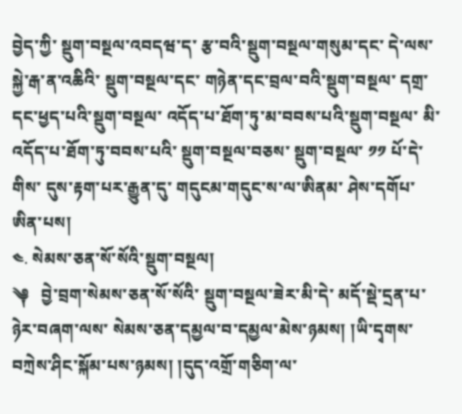བྱེད་ཀྱི་ སྡུག་བསྔལ་འབདཝ་ད་ རྩ་བའི་སྡུག་བསྔལ་གསུམ་དང་ དེ་ལས་ སྐྱེ་རྒ་ན་འཆིའི་ སྡུག་བསྔལ་དང་ གཉེན་དང་བྲལ་བའི་སྡུག་བསྔལ་ དགྲ་དང་ཕྱད་པའི་སྡུག་བསྔལ་ འདོད་པ་ཐོག་ཏུ་མ་བབས་པའི་སྡུག་བསྔལ་ མི་འདོད་པ་ཐོག་ཏུ་བབས་པའི་ སྡུག་བསྔལ་བཅས་ སྡུག་བསྔལ་ ༡༡ པོ་དེ་གིས་ དུས་རྟག་པར་རྒྱུན་དུ་ གདུངམ་གདུང་ས་ལ་ཨིནམ་ ཤེས་དགོཔ་ཨིན་པས།
༤. སེམས་ཅན་སོ་སོའི་སྡུག་བསྔལ།
༆   བྱེ་བྲག་སེམས་ཅན་སོ་སོའི་ སྡུག་བསྔལ་ཟེར་མི་དེ་ མདོ་སྡེ་དྲན་པ་ཉེར་བཞག་ལས་ སེམས་ཅན་དམྱལ་བ་དམྱལ་མེས་ཉམས། །ཡི་དྭགས་བཀྲེས་ཤིང་སྐོམ་པས་ཉམས། །དུད་འགྲོ་གཅིག་ལ་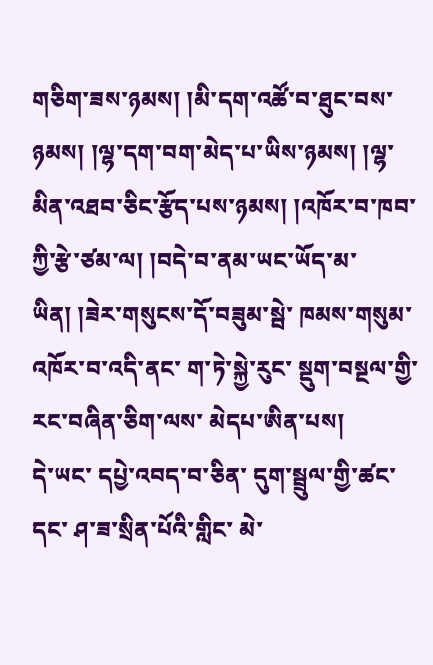གཅིག་ཟས་ཉམས། །མི་དག་འཚོ་བ་ཐུང་བས་ཉམས། །ལྷ་དག་བག་མེད་པ་ཡིས་ཉམས། །ལྷ་མིན་འཐབ་ཅིང་རྩོད་པས་ཉམས། །འཁོར་བ་ཁབ་ཀྱི་རྩེ་ཙམ་ལ། །བདེ་བ་ནམ་ཡང་ཡོད་མ་ཡིན། །ཟེར་གསུངས་དོ་བཟུམ་སྦེ་ ཁམས་གསུམ་འཁོར་བ་འདི་ནང་ ག་ཏེ་སྐྱེ་རུང་ སྡུག་བསྔལ་གྱི་ རང་བཞིན་ཅིག་ལས་ མེདཔ་ཨིན་པས།
དེ་ཡང་ དཔྱེ་འབད་བ་ཅིན་ དུག་སྦྲུལ་གྱི་ཚང་དང་ ཤ་ཟ་སྲིན་པོའི་གླིང་ མེ་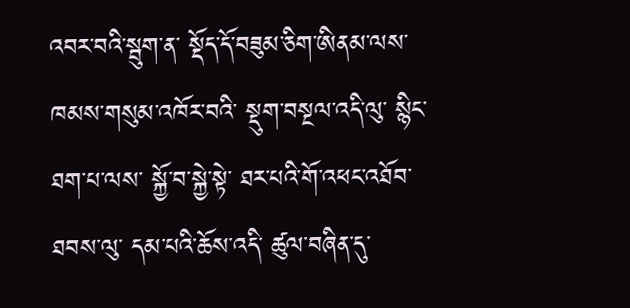འབར་བའི་སྦུག་ན་ སྡོད་དོ་བཟུམ་ཅིག་ཨིནམ་ལས་ ཁམས་གསུམ་འཁོར་བའི་ སྡུག་བསྔལ་འདི་ལུ་ སྙིང་ཐག་པ་ལས་ སྐྱོ་བ་སྐྱེ་སྟེ་ ཐར་པའི་གོ་འཕང་འཐོབ་ཐབས་ལུ་ དམ་པའི་ཆོས་འདི་ ཚུལ་བཞིན་དུ་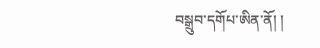བསྒྲུབ་དགོཔ་ཨིན་ནོ། །